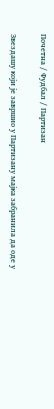Почетна / Фудбал / Партизан

Звездашу који је завршио у Партизану мајка забранила да оде у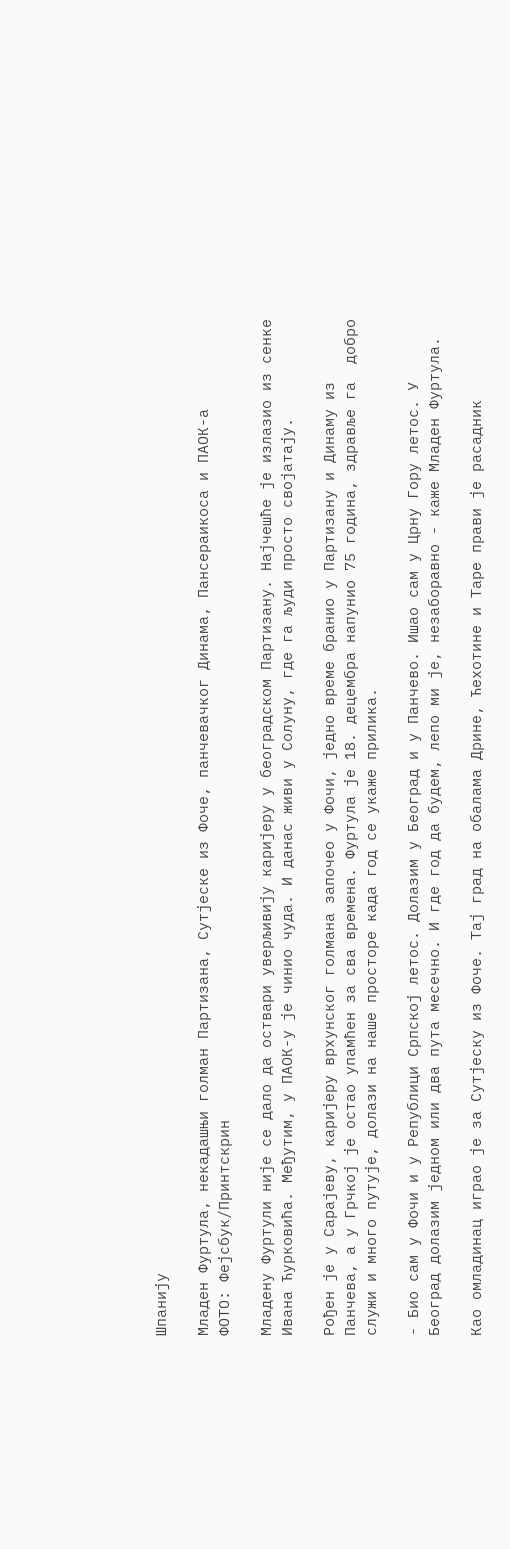Шпанију

Младен Фуртула, некадашњи голман Партизана, Сутјеске из Фоче, панчевачког Динама, Пансераикоса и ПАОК-а
ФОТО: Фејсбук/Принтскрин

Младену Фуртули није се дало да оствари уверљивију каријеру у београдском Партизану. Најчешће је излазио из сенке Ивана Ћурковића. Међутим, у ПАОК-у је чинио чуда. И данас живи у Солуну, где га људи просто својатају.

Рођен је у Сарајеву, каријеру врхунског голмана започео у Фочи, једно време бранио у Партизану и Динаму из Панчева, а у Грчкој је остао упамћен за сва времена. Фуртула је 18. децембра напунио 75 година, здравље га  добро служи и много путује, долази на наше просторе када год се укаже прилика.

- Био сам у Фочи и у Републици Српској летос. Долазим у Београд и у Панчево. Ишао сам у Црну Гору летос. У Београд долазим једном или два пута месечно. И где год да будем, лепо ми је, незаборавно - каже Младен Фуртула.

Као омладинац играо је за Сутјеску из Фоче. Тај град на обалама Дрине, Ћехотине и Таре прави је расадник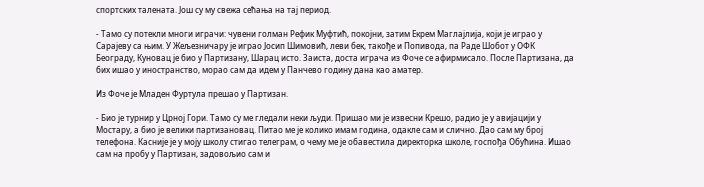спортских талената. Још су му свежа сећања на тај период.

- Тамо су потекли многи играчи: чувени голман Рефик Муфтић, покојни, затим Екрем Маглајлија, који је играо у Сарајеву са њим. У Жељезничару је играо Јосип Шимовић, леви бек, такође и Попивода, па Раде Шобот у ОФК Београду, Куновац је био у Партизану, Шарац исто. Заиста, доста играча из Фоче се афирмисало. После Партизана, да бих ишао у иностранство, морао сам да идем у Панчево годину дана као аматер.

Из Фоче је Младен Фуртула прешао у Партизан.

- Био је турнир у Црној Гори. Тамо су ме гледали неки људи. Пришао ми је извесни Крешо, радио је у авијацији у Мостару, а био је велики партизановац. Питао ме је колико имам година, одакле сам и слично. Дао сам му број телефона. Касније је у моју школу стигао телеграм, о чему ме је обавестила директорка школе, госпођа Обућина. Ишао сам на пробу у Партизан, задовољио сам и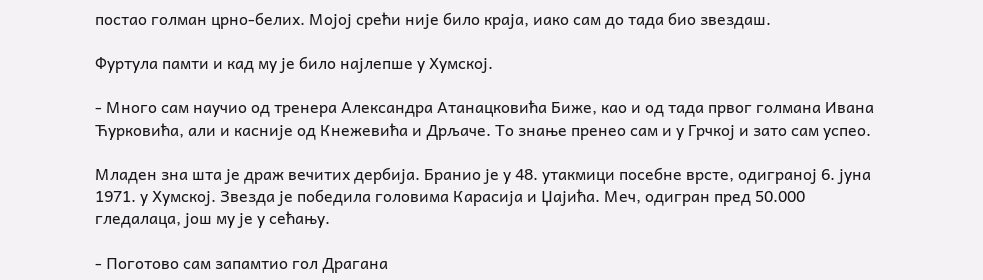постао голман црно-белих. Мојој срећи није било краја, иако сам до тада био звездаш.

Фуртула памти и кад му је било најлепше у Хумској.

- Много сам научио од тренера Александра Атанацковића Биже, као и од тада првог голмана Ивана Ћурковића, али и касније од Кнежевића и Дрљаче. То знање пренео сам и у Грчкој и зато сам успео.

Младен зна шта је драж вечитих дербија. Бранио је у 48. утакмици посебне врсте, одиграној 6. јуна 1971. у Хумској. Звезда је победила головима Карасија и Џајића. Меч, одигран пред 50.000 гледалаца, још му је у сећању.

- Поготово сам запамтио гол Драгана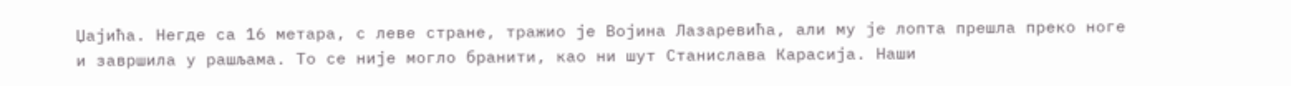Џајића. Негде са 16 метара, с леве стране, тражио је Војина Лазаревића, али му је лопта прешла преко ноге и завршила у рашљама. То се није могло бранити, као ни шут Станислава Карасија. Наши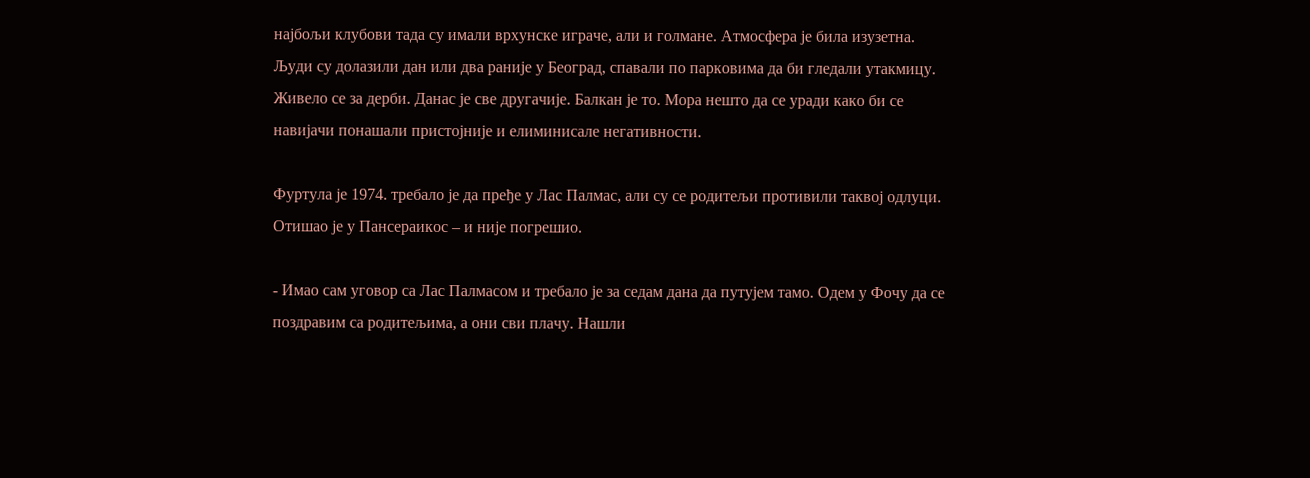најбољи клубови тада су имали врхунске играче, али и голмане. Атмосфера је била изузетна. Људи су долазили дан или два раније у Београд, спавали по парковима да би гледали утакмицу. Живело се за дерби. Данас је све другачије. Балкан је то. Мора нешто да се уради како би се навијачи понашали пристојније и елиминисале негативности.

Фуртула је 1974. требало је да пређе у Лас Палмас, али су се родитељи противили таквој одлуци. Отишао је у Пансераикос – и није погрешио.

- Имао сам уговор са Лас Палмасом и требало је за седам дана да путујем тамо. Одем у Фочу да се поздравим са родитељима, а они сви плачу. Нашли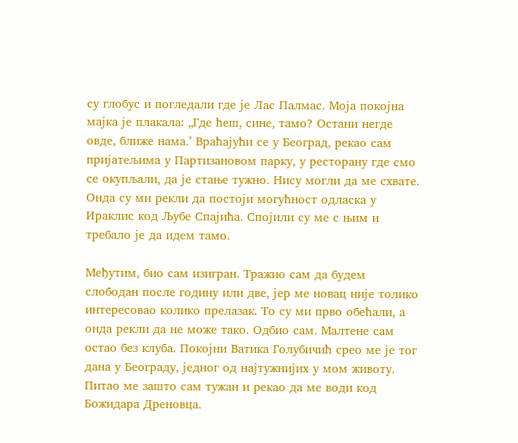су глобус и погледали где је Лас Палмас. Моја покојна мајка је плакала: „Где ћеш, сине, тамо? Остани негде овде, ближе нама.’ Враћајући се у Београд, рекао сам пријатељима у Партизановом парку, у ресторану где смо се окупљали, да је стање тужно. Нису могли да ме схвате. Онда су ми рекли да постоји могућност одласка у Ираклис код Љубе Спајића. Спојили су ме с њим и требало је да идем тамо.

Међутим, био сам изигран. Тражио сам да будем слободан после годину или две, јер ме новац није толико интересовао колико прелазак. То су ми прво обећали, а онда рекли да не може тако. Одбио сам. Малтене сам остао без клуба. Покојни Ватика Голубичић срео ме је тог дана у Београду, једног од најтужнијих у мом животу. Питао ме зашто сам тужан и рекао да ме води код Божидара Дреновца.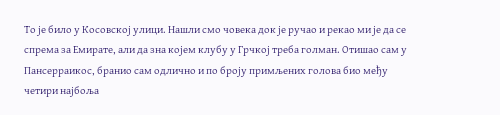То је било у Косовској улици. Нашли смо човека док је ручао и рекао ми је да се спрема за Емирате, али да зна којем клубу у Грчкој треба голман. Отишао сам у Пансерраикос, бранио сам одлично и по броју примљених голова био међу четири најбоља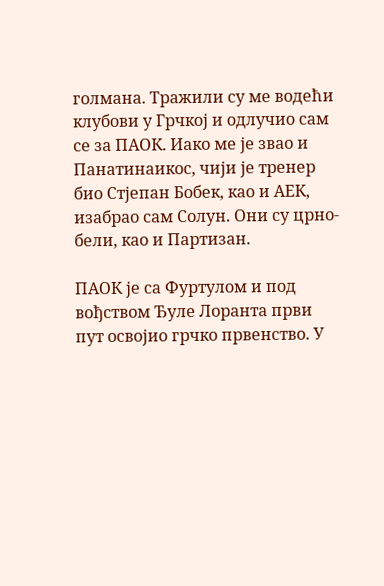голмана. Тражили су ме водећи клубови у Грчкој и одлучио сам се за ПАОК. Иако ме је звао и Панатинаикос, чији је тренер био Стјепан Бобек, као и АЕК, изабрао сам Солун. Они су црно-бели, као и Партизан.

ПАОК је са Фуртулом и под вођством Ђуле Лоранта први пут освојио грчко првенство. У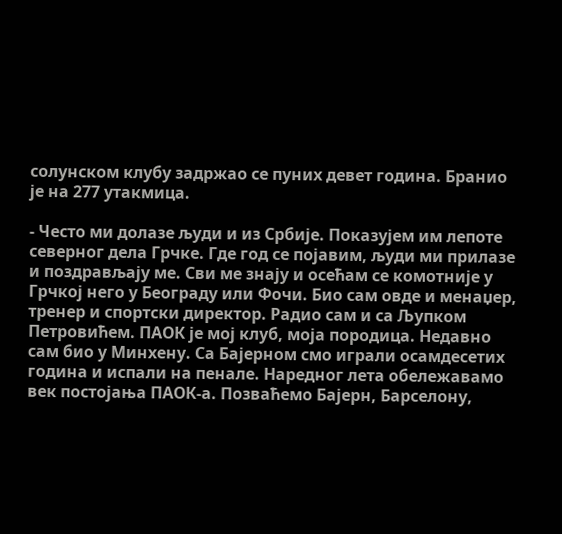солунском клубу задржао се пуних девет година. Бранио је на 277 утакмица.

- Често ми долазе људи и из Србије. Показујем им лепоте северног дела Грчке. Где год се појавим, људи ми прилазе и поздрављају ме. Сви ме знају и осећам се комотније у Грчкој него у Београду или Фочи. Био сам овде и менаџер, тренер и спортски директор. Радио сам и са Љупком Петровићем. ПАОК је мој клуб, моја породица. Недавно сам био у Минхену. Са Бајерном смо играли осамдесетих година и испали на пенале. Наредног лета обележавамо век постојања ПАОК-а. Позваћемо Бајерн, Барселону,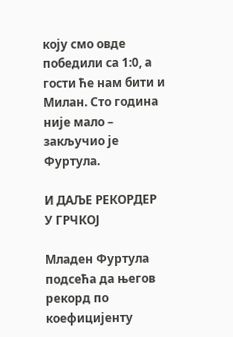коју смо овде победили са 1:0, а гости ће нам бити и Милан. Сто година није мало – закључио је Фуртула.

И ДАЉЕ РЕКОРДЕР У ГРЧКОЈ

Младен Фуртула подсећа да његов рекорд по коефицијенту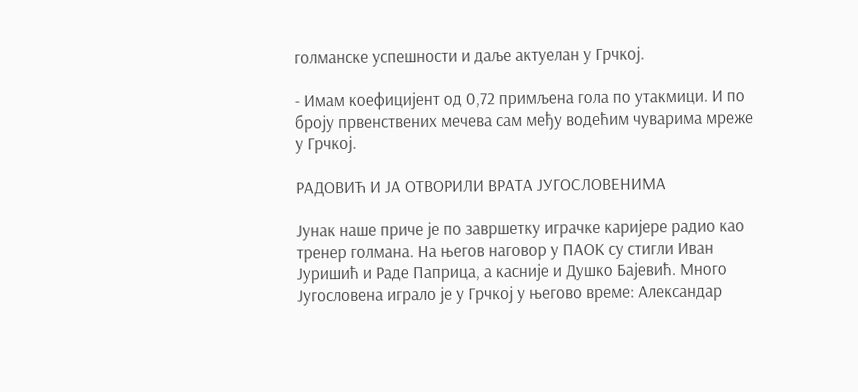голманске успешности и даље актуелан у Грчкој.

- Имам коефицијент од 0,72 примљена гола по утакмици. И по броју првенствених мечева сам међу водећим чуварима мреже у Грчкој.

РАДОВИЋ И ЈА ОТВОРИЛИ ВРАТА ЈУГОСЛОВЕНИМА

Јунак наше приче је по завршетку играчке каријере радио као тренер голмана. На његов наговор у ПАОК су стигли Иван Јуришић и Раде Паприца, а касније и Душко Бајевић. Много Југословена играло је у Грчкој у његово време: Александар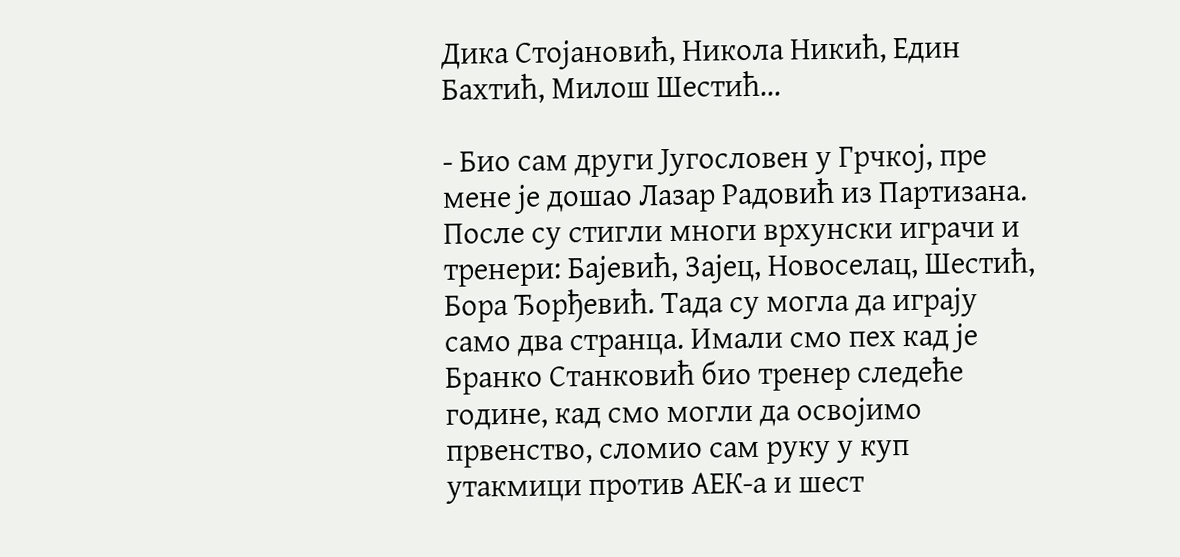Дика Стојановић, Никола Никић, Един Бахтић, Милош Шестић...

- Био сам други Југословен у Грчкој, пре мене је дошао Лазар Радовић из Партизана. После су стигли многи врхунски играчи и тренери: Бајевић, Зајец, Новоселац, Шестић, Бора Ђорђевић. Тада су могла да играју само два странца. Имали смо пех кад је Бранко Станковић био тренер следеће године, кад смо могли да освојимо првенство, сломио сам руку у куп утакмици против АЕК-а и шест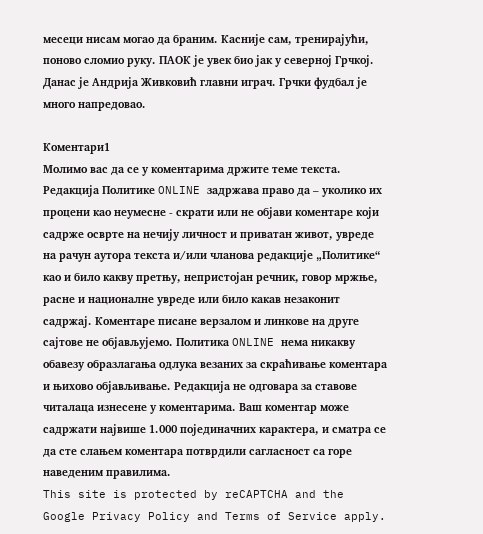месеци нисам могао да браним. Касније сам, тренирајући, поново сломио руку. ПАОК је увек био јак у северној Грчкој. Данас је Андрија Живковић главни играч. Грчки фудбал је много напредовао.

Коментари1
Молимо вас да се у коментарима држите теме текста. Редакција Политике ONLINE задржава право да – уколико их процени као неумесне - скрати или не објави коментаре који садрже осврте на нечију личност и приватан живот, увреде на рачун аутора текста и/или чланова редакције „Политике“ као и било какву претњу, непристојан речник, говор мржње, расне и националне увреде или било какав незаконит садржај. Коментаре писане верзалом и линкове на друге сајтове не објављујемо. Политика ONLINE нема никакву обавезу образлагања одлука везаних за скраћивање коментара и њихово објављивање. Редакција не одговара за ставове читалаца изнесене у коментарима. Ваш коментар може садржати највише 1.000 појединачних карактера, и сматра се да сте слањем коментара потврдили сагласност са горе наведеним правилима.
This site is protected by reCAPTCHA and the Google Privacy Policy and Terms of Service apply.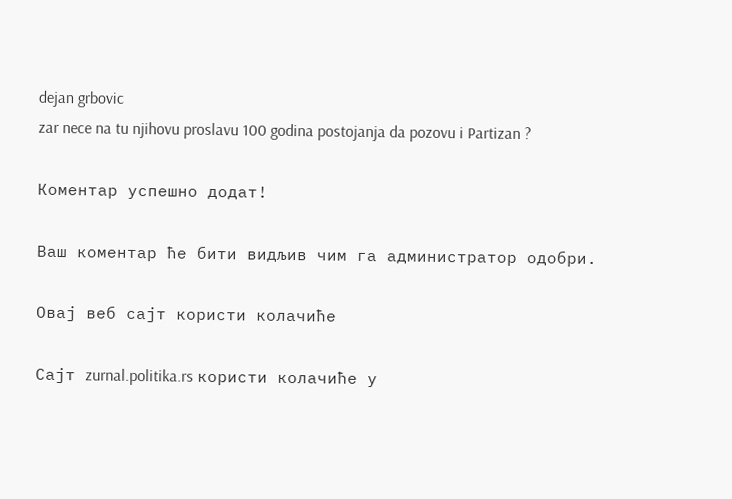dejan grbovic
zar nece na tu njihovu proslavu 100 godina postojanja da pozovu i Partizan ?

Комeнтар успeшно додат!

Ваш комeнтар ћe бити видљив чим га администратор одобри.

Овај веб сајт користи колачиће

Сајт zurnal.politika.rs користи колачиће у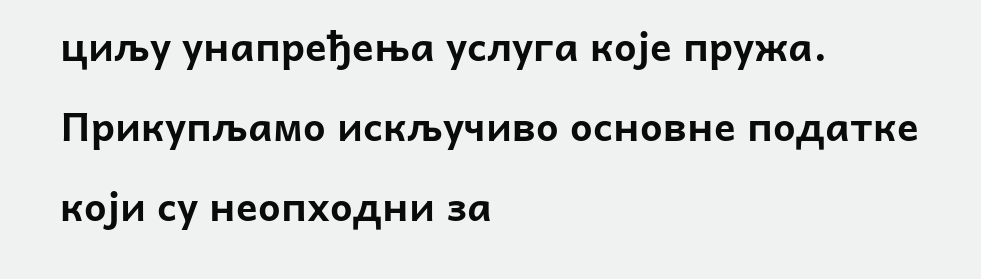циљу унапређења услуга које пружа. Прикупљамо искључиво основне податке који су неопходни за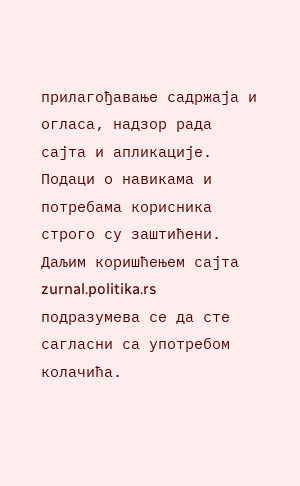прилагођавање садржаја и огласа, надзор рада сајта и апликације. Подаци о навикама и потребама корисника строго су заштићени. Даљим коришћењем сајта zurnal.politika.rs подразумева се да сте сагласни са употребом колачића.